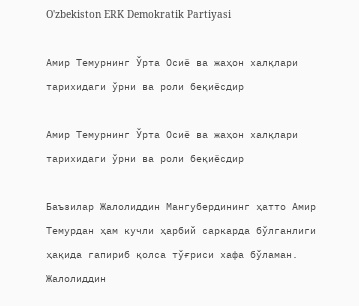O'zbekiston ERK Demokratik Partiyasi

Амир Темурнинг Ўрта Осиё ва жаҳон халқлари тарихидаги ўрни ва роли беқиёсдир

Амир Темурнинг Ўрта Осиё ва жаҳон халқлари тарихидаги ўрни ва роли беқиёсдир

Баъзилар Жалолиддин Мангубердининг ҳатто Амир Темурдан ҳам кучли ҳарбий саркарда бўлганлиги ҳақида гапириб қолса тўғриси хафа бўламан. Жалолиддин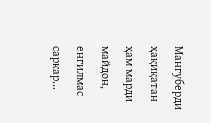Мангуберди ҳақиқатан ҳам марди майдон, енгилмас саркар...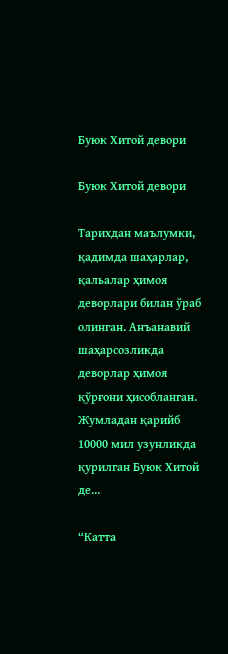Буюк Хитой девори

Буюк Хитой девори

Тарихдан маълумки, қадимда шаҳарлар, қальалар ҳимоя деворлари билан ўраб олинган. Анъанавий шаҳарсозликда деворлар ҳимоя қўрғони ҳисобланган. Жумладан қарийб 10000 мил узунликда қурилган Буюк Хитой де...

“Катта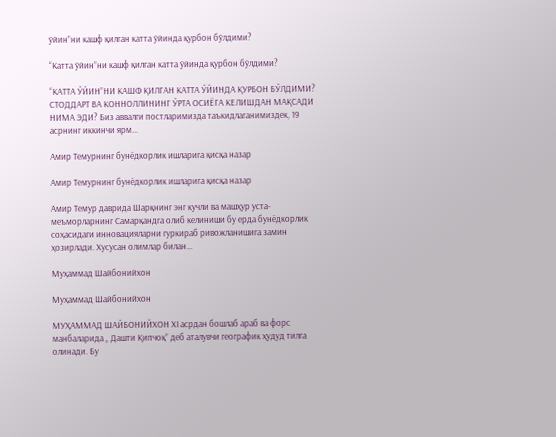ўйин”ни кашф қилган катта ўйинда қурбон бўлдими?

“Катта ўйин”ни кашф қилган катта ўйинда қурбон бўлдими?

“КАТТА ЎЙИН”НИ КАШФ ҚИЛГАН КАТТА ЎЙИНДА ҚУРБОН БЎЛДИМИ? СТОДДАРТ ВА КОННОЛЛИНИНГ ЎРТА ОСИЁГА КЕЛИШДАН МАҚСАДИ НИМА ЭДИ? Биз аввалги постларимизда таъкидлаганимиздек, 19 асрнинг иккинчи ярм...

Амир Темурнинг бунёдкорлик ишларига қисқа назар

Амир Темурнинг бунёдкорлик ишларига қисқа назар

Амир Темур даврида Шарқнинг энг кучли ва машҳур уста-меъморларнинг Самарқандга олиб келиниши бу ерда бунёдкорлик соҳасидаги инновацияларни гуркираб ривожланишига замин ҳозирлади. Хусусан олимлар билан...

Муҳаммад Шайбонийхон

Муҳаммад Шайбонийхон

МУҲАММАД ШАЙБОНИЙХОН ХI асрдан бошлаб араб ва форс манбаларида „ Дашти Қипчоқ” деб аталувчи географик ҳудуд тилга олинади. Бу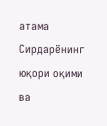атама Сирдарёнинг юқори оқими ва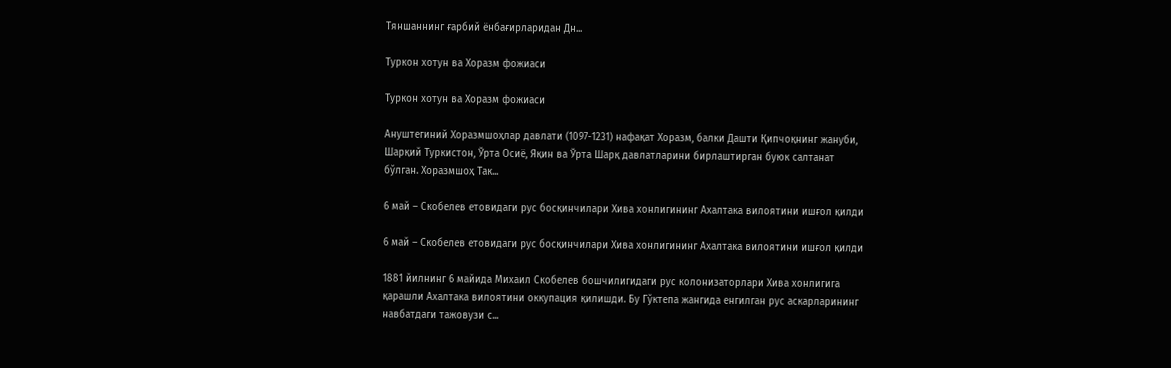Тяншаннинг ғарбий ёнбағирларидан Дн...

Туркон хотун ва Хоразм фожиаси

Туркон хотун ва Хоразм фожиаси

Ануштегиний Хоразмшоҳлар давлати (1097-1231) нафақат Хоразм, балки Дашти Қипчоқнинг жануби, Шарқий Туркистон, Ўрта Осиё, Яқин ва Ўрта Шарқ давлатларини бирлаштирган буюк салтанат бўлган. Хоразмшоҳ Так...

6 май – Скобелев етовидаги рус босқинчилари Хива хонлигининг Ахалтака вилоятини ишғол қилди

6 май – Скобелев етовидаги рус босқинчилари Хива хонлигининг Ахалтака вилоятини ишғол қилди

1881 йилнинг 6 майида Михаил Скобелев бошчилигидаги рус колонизаторлари Хива хонлигига қарашли Ахалтака вилоятини оккупация қилишди. Бу Гўктепа жангида енгилган рус аскарларининг навбатдаги тажовузи с...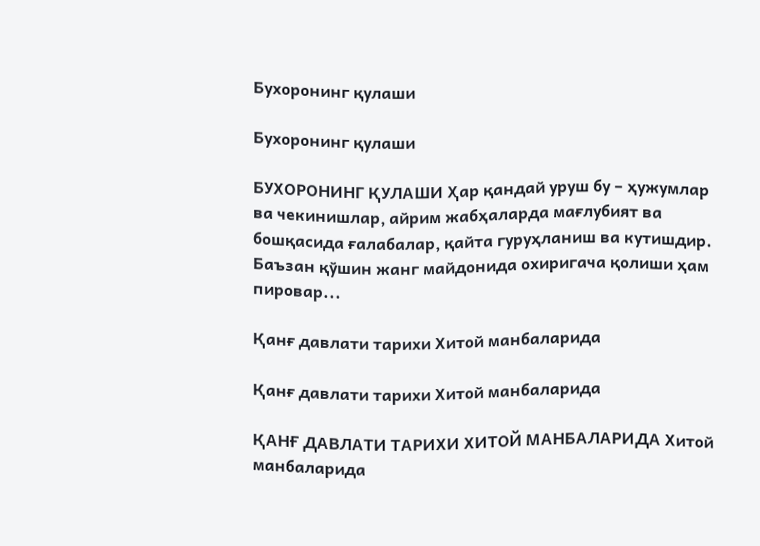Бухоронинг қулаши

Бухоронинг қулаши

БУХОРОНИНГ ҚУЛАШИ Ҳар қандай уруш бу – ҳужумлар ва чекинишлар, айрим жабҳаларда мағлубият ва бошқасида ғалабалар, қайта гуруҳланиш ва кутишдир. Баъзан қўшин жанг майдонида охиригача қолиши ҳам пировар...

Қанғ давлати тарихи Хитой манбаларида

Қанғ давлати тарихи Хитой манбаларида

ҚАНҒ ДАВЛАТИ ТАРИХИ ХИТОЙ МАНБАЛАРИДА Хитой манбаларида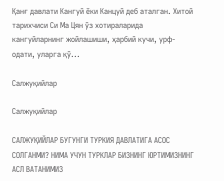Қанғ давлати Кангуй ёки Канцуй деб аталган. Хитой тарихчиси Си Ма Цян ўз хотираларида кангуйларнинг жойлашиши, ҳарбий кучи, урф-одати, уларга қў...

Салжуқийлар

Салжуқийлар

САЛЖУҚИЙЛАР БУГУНГИ ТУРКИЯ ДАВЛАТИГА АСОС СОЛГАНМИ? НИМА УЧУН ТУРКЛАР БИЗНИНГ ЮРТИМИЗНИНГ АСЛ ВАТАНИМИЗ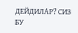ДЕЙДИЛАР? СИЗ БУ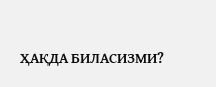ҲАҚДА БИЛАСИЗМИ?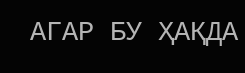АГАР БУ ҲАҚДА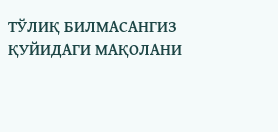ТЎЛИҚ БИЛМАСАНГИЗ ҚУЙИДАГИ МАҚОЛАНИ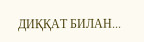ДИҚҚАТ БИЛАН...